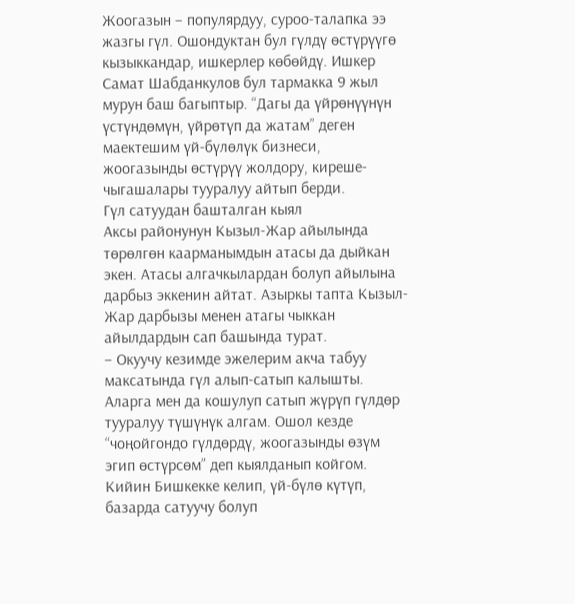Жоогазын – популярдуу, суроо-талапка ээ жазгы гүл. Ошондуктан бул гүлдү өстүрүүгө кызыккандар, ишкерлер көбөйдү. Ишкер Самат Шабданкулов бул тармакка 9 жыл мурун баш багыптыр. “Дагы да үйрөнүүнүн үстүндөмүн, үйрөтүп да жатам” деген маектешим үй-бүлөлүк бизнеси, жоогазынды өстүрүү жолдору, киреше-чыгашалары тууралуу айтып берди.
Гүл сатуудан башталган кыял
Аксы районунун Кызыл-Жар айылында төрөлгөн каарманымдын атасы да дыйкан экен. Атасы алгачкылардан болуп айылына дарбыз эккенин айтат. Азыркы тапта Кызыл-Жар дарбызы менен атагы чыккан айылдардын сап башында турат.
– Окуучу кезимде эжелерим акча табуу максатында гүл алып-сатып калышты. Аларга мен да кошулуп сатып жүрүп гүлдөр тууралуу түшүнүк алгам. Ошол кезде “чоңойгондо гүлдөрдү, жоогазынды өзүм эгип өстүрсөм” деп кыялданып койгом. Кийин Бишкекке келип, үй-бүлө күтүп, базарда сатуучу болуп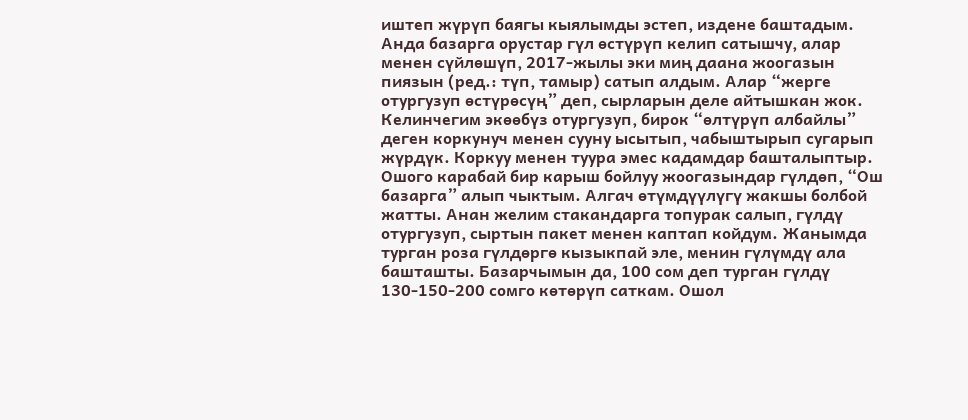иштеп жүрүп баягы кыялымды эстеп, издене баштадым. Анда базарга орустар гүл өстүрүп келип сатышчу, алар менен сүйлөшүп, 2017-жылы эки миң даана жоогазын пиязын (ред.: түп, тамыр) сатып алдым. Алар “жерге отургузуп өстүрөсүң” деп, сырларын деле айтышкан жок. Келинчегим экөөбүз отургузуп, бирок “өлтүрүп албайлы” деген коркунуч менен сууну ысытып, чабыштырып сугарып жүрдүк. Коркуу менен туура эмес кадамдар башталыптыр. Ошого карабай бир карыш бойлуу жоогазындар гүлдөп, “Ош
базарга” алып чыктым. Алгач өтүмдүүлүгү жакшы болбой жатты. Анан желим стакандарга топурак салып, гүлдү отургузуп, сыртын пакет менен каптап койдум. Жанымда турган роза гүлдөргө кызыкпай эле, менин гүлүмдү ала башташты. Базарчымын да, 100 сом деп турган гүлдү 130-150-200 сомго көтөрүп саткам. Ошол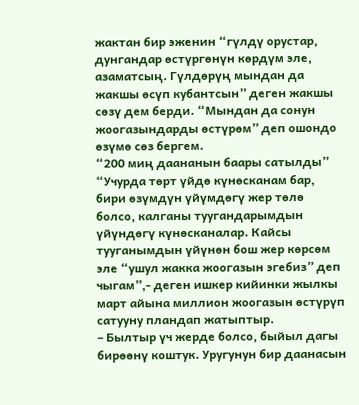жактан бир эженин “гүлдү орустар, дунгандар өстүргөнүн көрдүм эле, азаматсың. Гүлдөрүң мындан да жакшы өсүп кубантсын” деген жакшы сөзү дем берди. “Мындан да сонун жоогазындарды өстүрөм” деп ошондо өзүмө сөз бергем.
“200 миң даананын баары сатылды”
“Учурда төрт үйдө күнөсканам бар, бири өзүмдүн үйүмдөгү жер төлө болсо, калганы туугандарымдын үйүндөгү күнөсканалар. Кайсы тууганымдын үйүнөн бош жер көрсөм эле “ушул жакка жоогазын эгебиз” деп чыгам”,- деген ишкер кийинки жылкы март айына миллион жоогазын өстүрүп сатууну пландап жатыптыр.
– Былтыр үч жерде болсо, быйыл дагы бирөөнү коштук. Уругунун бир даанасын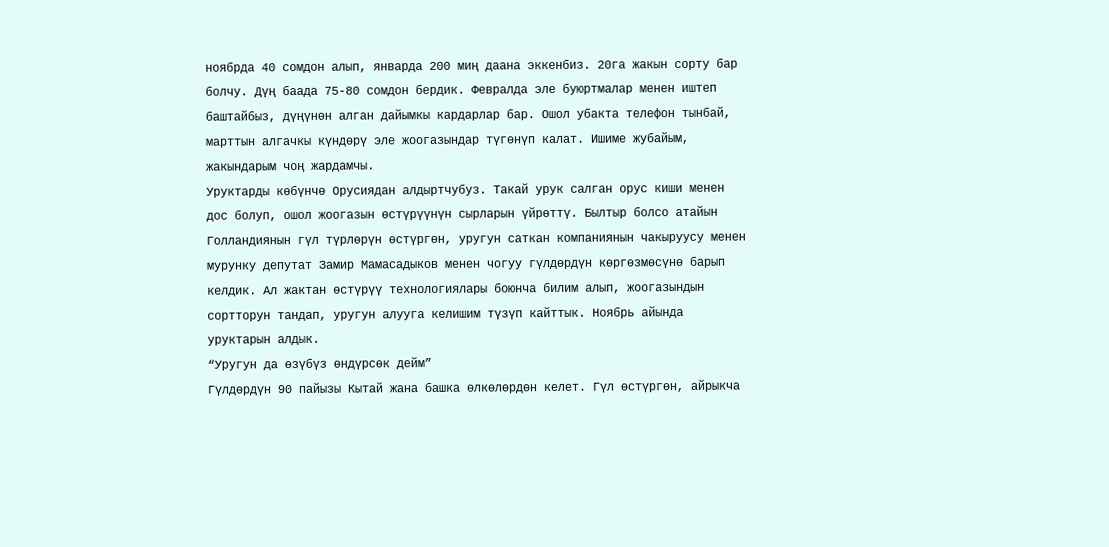ноябрда 40 сомдон алып, январда 200 миң даана эккенбиз. 20га жакын сорту бар болчу. Дүң баада 75-80 сомдон бердик. Февралда эле буюртмалар менен иштеп баштайбыз, дүңүнөн алган дайымкы кардарлар бар. Ошол убакта телефон тынбай, марттын алгачкы күндөрү эле жоогазындар түгөнүп калат. Ишиме жубайым, жакындарым чоң жардамчы.
Уруктарды көбүнчө Орусиядан алдыртчубуз. Такай урук салган орус киши менен дос болуп, ошол жоогазын өстүрүүнүн сырларын үйрөттү. Былтыр болсо атайын Голландиянын гүл түрлөрүн өстүргөн, уругун саткан компаниянын чакыруусу менен мурунку депутат Замир Мамасадыков менен чогуу гүлдөрдүн көргөзмөсүнө барып келдик. Ал жактан өстүрүү технологиялары боюнча билим алып, жоогазындын сортторун тандап, уругун алууга келишим түзүп кайттык. Ноябрь айында уруктарын алдык.
“Уругун да өзүбүз өндүрсөк дейм”
Гүлдөрдүн 90 пайызы Кытай жана башка өлкөлөрдөн келет. Гүл өстүргөн, айрыкча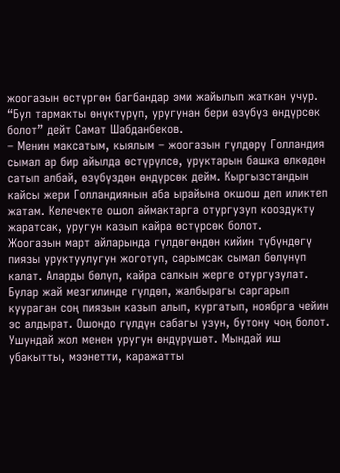жоогазын өстүргөн багбандар эми жайылып жаткан учур. “Бул тармакты өнүктүрүп, уругунан бери өзүбүз өндүрсөк болот” дейт Самат Шабданбеков.
– Менин максатым, кыялым – жоогазын гүлдөрү Голландия сымал ар бир айылда өстүрүлсө, уруктарын башка өлкөдөн сатып албай, өзүбүздөн өндүрсөк дейм. Кыргызстандын кайсы жери Голландиянын аба ырайына окшош деп иликтеп жатам. Келечекте ошол аймактарга отургузуп кооздукту жаратсак, уругун казып кайра өстүрсөк болот.
Жоогазын март айларында гүлдөгөндөн кийин түбүндөгү пиязы уруктуулугун жоготуп, сарымсак сымал бөлүнүп калат. Аларды бөлүп, кайра салкын жерге отургузулат. Булар жай мезгилинде гүлдөп, жалбырагы саргарып куураган соң пиязын казып алып, кургатып, ноябрга чейин эс алдырат. Ошондо гүлдүн сабагы узун, бутону чоң болот. Ушундай жол менен уругун өндүрүшөт. Мындай иш убакытты, мээнетти, каражатты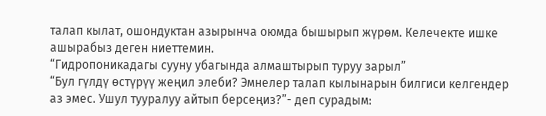талап кылат, ошондуктан азырынча оюмда бышырып жүрөм. Келечекте ишке ашырабыз деген ниеттемин.
“Гидропоникадагы сууну убагында алмаштырып туруу зарыл”
“Бул гүлдү өстүрүү жеңил элеби? Эмнелер талап кылынарын билгиси келгендер аз эмес. Ушул тууралуу айтып берсеңиз?”- деп сурадым: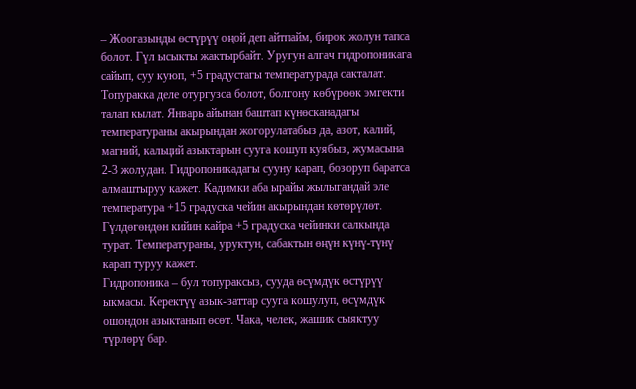– Жоогазынды өстүрүү оңой деп айтпайм, бирок жолун тапса болот. Гүл ысыкты жактырбайт. Уругун алгач гидропоникага сайып, суу куюп, +5 градустагы температурада сакталат. Топуракка деле отургузса болот, болгону көбүрөөк эмгекти талап кылат. Январь айынан баштап күнөсканадагы температураны акырындан жогорулатабыз да, азот, калий, магний, кальций азыктарын сууга кошуп куябыз, жумасына 2-3 жолудан. Гидропоникадагы сууну карап, бозоруп баратса алмаштыруу кажет. Кадимки аба ырайы жылыгандай эле температура +15 градуска чейин акырындан көтөрүлөт. Гүлдөгөндөн кийин кайра +5 градуска чейинки салкында турат. Температураны, уруктун, сабактын өңүн күнү-түнү карап туруу кажет.
Гидропоника – бул топураксыз, сууда өсүмдүк өстүрүү ыкмасы. Керектүү азык-заттар сууга кошулуп, өсүмдүк ошондон азыктанып өсөт. Чака, челек, жашик сыяктуу түрлөрү бар.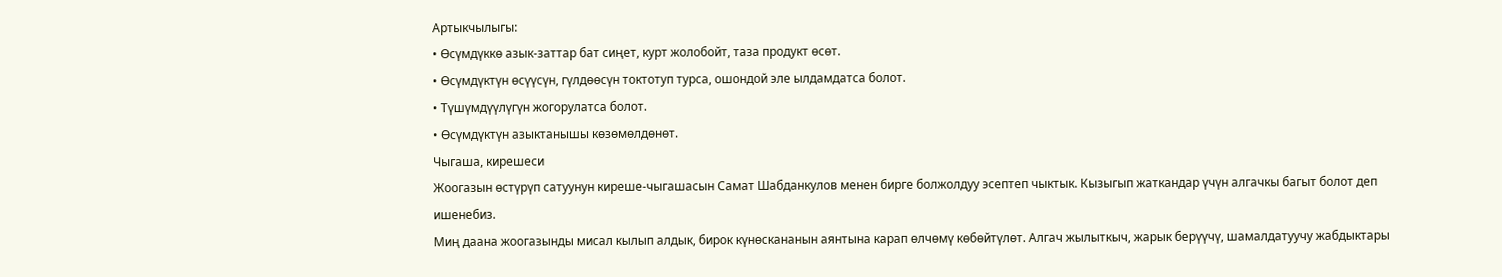Артыкчылыгы:
• Өсүмдүккө азык-заттар бат сиңет, курт жолобойт, таза продукт өсөт.
• Өсүмдүктүн өсүүсүн, гүлдөөсүн токтотуп турса, ошондой эле ылдамдатса болот.
• Түшүмдүүлүгүн жогорулатса болот.
• Өсүмдүктүн азыктанышы көзөмөлдөнөт.
Чыгаша, кирешеси
Жоогазын өстүрүп сатуунун киреше-чыгашасын Самат Шабданкулов менен бирге болжолдуу эсептеп чыктык. Кызыгып жаткандар үчүн алгачкы багыт болот деп ишенебиз.
Миң даана жоогазынды мисал кылып алдык, бирок күнөскананын аянтына карап өлчөмү көбөйтүлөт. Алгач жылыткыч, жарык берүүчү, шамалдатуучу жабдыктары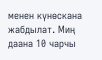менен күнөскана жабдылат. Миң даана 10 чарчы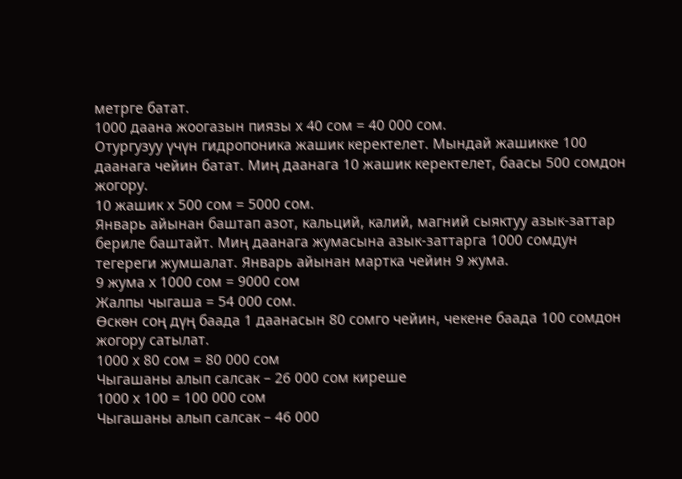метрге батат.
1000 даана жоогазын пиязы х 40 сом = 40 000 сом.
Отургузуу үчүн гидропоника жашик керектелет. Мындай жашикке 100 даанага чейин батат. Миң даанага 10 жашик керектелет, баасы 500 сомдон жогору.
10 жашик х 500 сом = 5000 сом.
Январь айынан баштап азот, кальций, калий, магний сыяктуу азык-заттар бериле баштайт. Миң даанага жумасына азык-заттарга 1000 сомдун тегереги жумшалат. Январь айынан мартка чейин 9 жума.
9 жума х 1000 сом = 9000 сом
Жалпы чыгаша = 54 000 сом.
Өскөн соң дүң баада 1 даанасын 80 сомго чейин, чекене баада 100 сомдон жогору сатылат.
1000 х 80 сом = 80 000 сом
Чыгашаны алып салсак – 26 000 сом киреше
1000 х 100 = 100 000 сом
Чыгашаны алып салсак – 46 000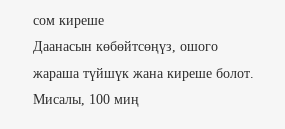сом киреше
Даанасын көбөйтсөңүз, ошого жараша түйшүк жана киреше болот. Мисалы, 100 миң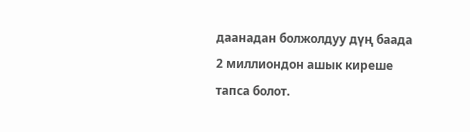даанадан болжолдуу дүң баада 2 миллиондон ашык киреше тапса болот.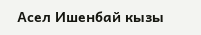Асел Ишенбай кызы